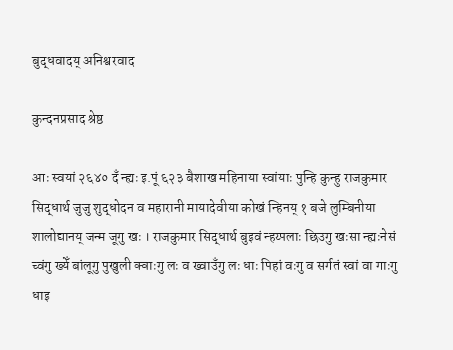बुद्धवादय् अनिश्वरवाद

कुन्दनप्रसाद श्रेष्ठ

आः स्वयां २६४० दँ न्ह्यः इ.पूं ६२३ बैशाख महिनाया स्वांयाः पुन्हि कुन्हु राजकुमार सिद्धार्थ जुजु शुद्धोदन व महारानी मायादेवीया कोखं न्हिनय् १ बजे लुम्बिनीया शालोद्यानय् जन्म जूगु खः । राजकुमार सिद्धार्थ बुइवं न्हय्पलाः छिउगु खःसा न्ह्यःनेसं च्वंगु ख्येँ बांलूगु पुखुली क्वाःगु लः व ख्वाउँगु लः धाः पिहां वःगु व सर्गतं स्वां वा गाःगु धाइ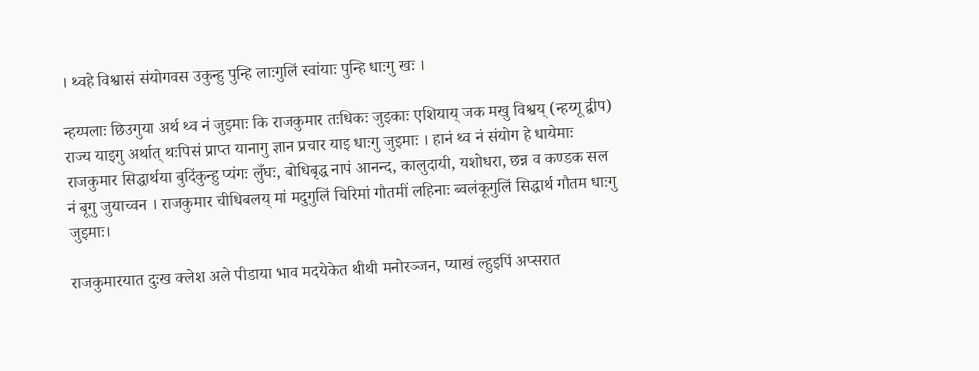। थ्वहे विश्वासं संयोगवस उकुन्हु पुन्हि लाःगुलिं स्वांयाः पुन्हि धाःगु खः ।

न्हय्पलाः छिउगुया अर्थ थ्व नं जुइमाः कि राजकुमार तःधिकः जुइकाः एशियाय् जक मखु विश्वय् (न्हय्गू द्वीप) राज्य याइगु अर्थात् थःपिसं प्राप्त यानागु ज्ञान प्रचार याइ धाःगु जुइमाः । हानं थ्व नं संयोग हे धायेमाः राजकुमार सिद्धार्थया बुदिंकुन्हु प्यंगः लुँघः, बोधिबृद्ध नापं आनन्द, कालुदायी, यशोधरा, छन्न व कण्डक सल नं बूगु जुयाच्वन । राजकुमार चीधिबलय् मां मदुगुलिं चिरिमां गौतमीं लहिनाः ब्वलंकूगुलिं सिद्धार्थ गौतम धाःगु जुइमाः।

राजकुमारयात दुःख क्लेश अले पीडाया भाव मदयेकेत थीथी मनोरञ्जन, प्याखं ल्हुइपिं अप्सरात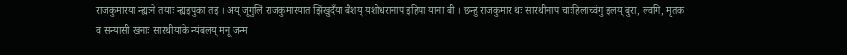राजकुमारया न्ह्यःने तयाः न्ह्यइपुका तइ । अय् जूगुलिं राजकुमारयात झिंखुदँया बैशय् यशोधरानाप इहिपा याना बी । छन्हु राजकुमार थः सारथीनाप चाःहिलाच्वंगु इलय् बुरा, ल्वगि, मृतक व सन्यासी खनाः सारथीयाके न्यंबलय् मनू जन्म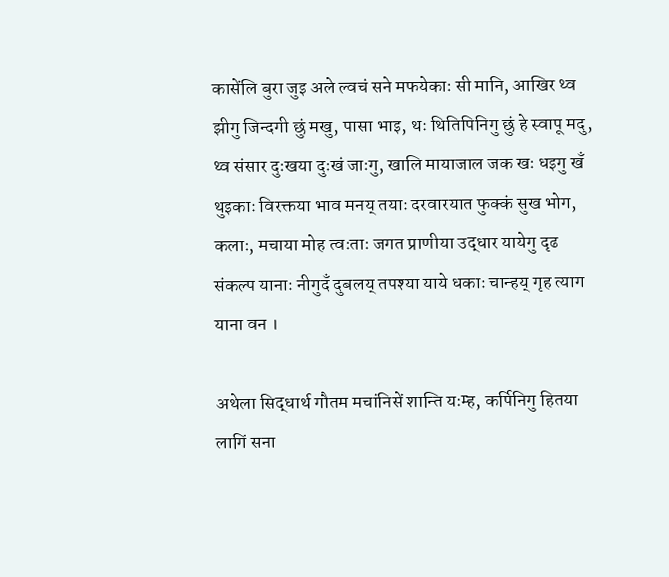कासेंलि बुरा जुइ अले ल्वचं सने मफयेकाः सी मानि, आखिर थ्व झीगु जिन्दगी छुं मखु, पासा भाइ, थः थितिपिनिगु छुं हे स्वापू मदु, थ्व संसार दुःखया दुःखं जाःगु, खालि मायाजाल जक खः धइगु खँ थुइकाः विरक्तया भाव मनय् तयाः दरवारयात फुक्कं सुख भोग, कलाः, मचाया मोह त्वःताः जगत प्राणीया उद्धार यायेगु दृढ संकल्प यानाः नीगुदँ दुबलय् तपश्या याये धकाः चान्हय् गृह त्याग याना वन ।

अथेला सिद्धार्थ गौतम मचांनिसें शान्ति यःम्ह, कर्पिनिगु हितया लागिं सना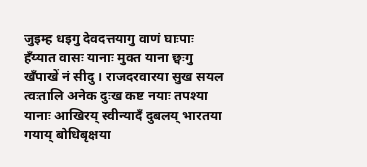जुइम्ह धइगु देवदत्तयागु वाणं घाःपाः हँय्यात वासः यानाः मुक्त याना छ्वःगु खँपाखें नं सीदु । राजदरवारया सुख सयल त्वःतालि अनेक दुःख कष्ट नयाः तपश्या यानाः आखिरय् स्वीन्यादँ दुबलय् भारतया गयाय् बोधिबृक्षया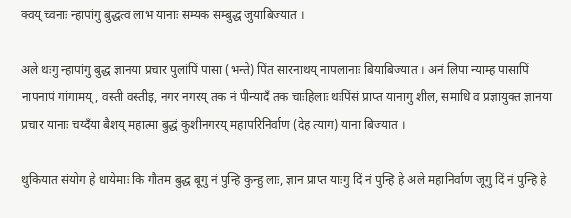क्वय् च्वनाः न्हापांगु बुद्धत्व लाभ यानाः सम्यक सम्बुद्ध जुयाबिज्यात ।

अले थःगु न्हापांगु बुद्ध ज्ञानया प्रचार पुलांपिं पासा (भन्ते) पिंत सारनाथय् नापलानाः बियाबिज्यात । अनं लिपा न्याम्ह पासापिं नापनापं गांगामय्, वस्ती वस्तीइ, नगर नगरय् तक नं पीन्यादँ तक चाःहिलाः थःपिंसं प्राप्त यानागु शील, समाधि व प्रज्ञायुक्त ज्ञानया प्रचार यानाः चय्दँया बैशय् महात्मा बुद्धं कुशीनगरय् महापरिनिर्वाण (देह त्याग) याना बिज्यात ।

थुकियात संयोग हे धायेमाः कि गौतम बुद्ध बूगु नं पुन्हि कुन्हु लाः, ज्ञान प्राप्त याःगु दिं नं पुन्हि हे अले महानिर्वाण जूगु दिं नं पुन्हि हे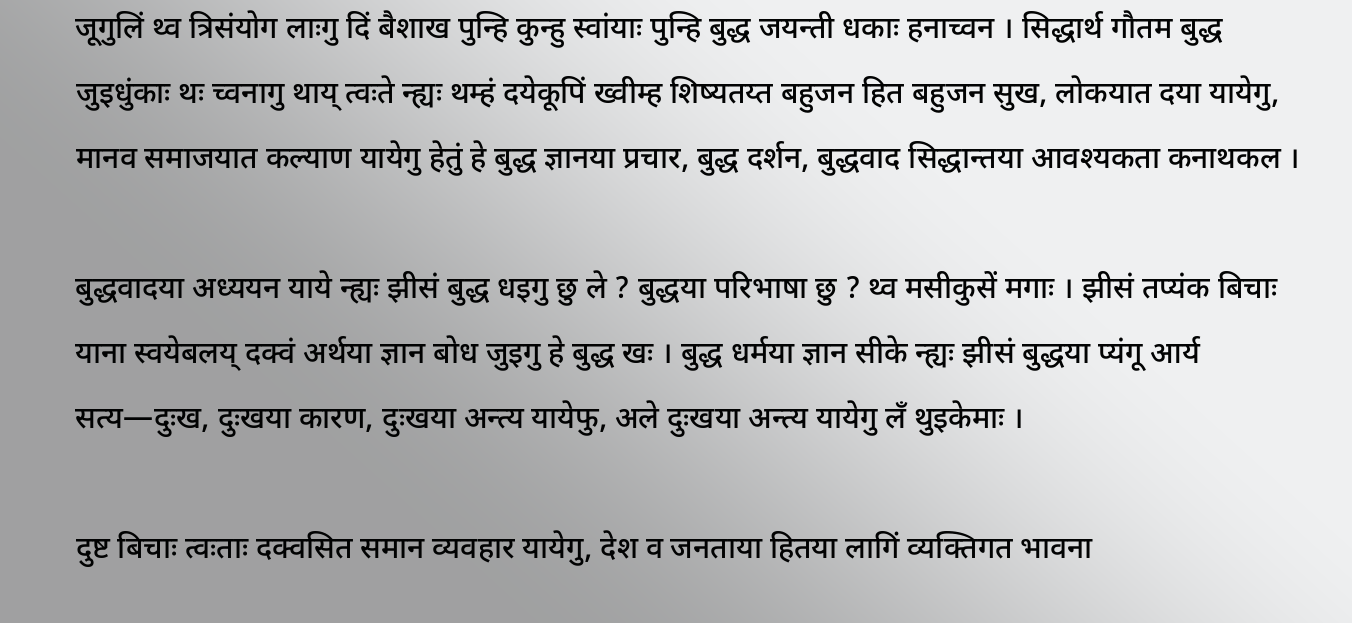जूगुलिं थ्व त्रिसंयोग लाःगु दिं बैशाख पुन्हि कुन्हु स्वांयाः पुन्हि बुद्ध जयन्ती धकाः हनाच्वन । सिद्धार्थ गौतम बुद्ध जुइधुंकाः थः च्वनागु थाय् त्वःते न्ह्यः थम्हं दयेकूपिं ख्वीम्ह शिष्यतय्त बहुजन हित बहुजन सुख, लोकयात दया यायेगु, मानव समाजयात कल्याण यायेगु हेतुं हे बुद्ध ज्ञानया प्रचार, बुद्ध दर्शन, बुद्धवाद सिद्धान्तया आवश्यकता कनाथकल ।

बुद्धवादया अध्ययन याये न्ह्यः झीसं बुद्ध धइगु छु ले ? बुद्धया परिभाषा छु ? थ्व मसीकुसें मगाः । झीसं तप्यंक बिचाः याना स्वयेबलय् दक्वं अर्थया ज्ञान बोध जुइगु हे बुद्ध खः । बुद्ध धर्मया ज्ञान सीके न्ह्यः झीसं बुद्धया प्यंगू आर्य सत्य—दुःख, दुःखया कारण, दुःखया अन्त्य यायेफु, अले दुःखया अन्त्य यायेगु लँ थुइकेमाः ।

दुष्ट बिचाः त्वःताः दक्वसित समान व्यवहार यायेगु, देश व जनताया हितया लागिं व्यक्तिगत भावना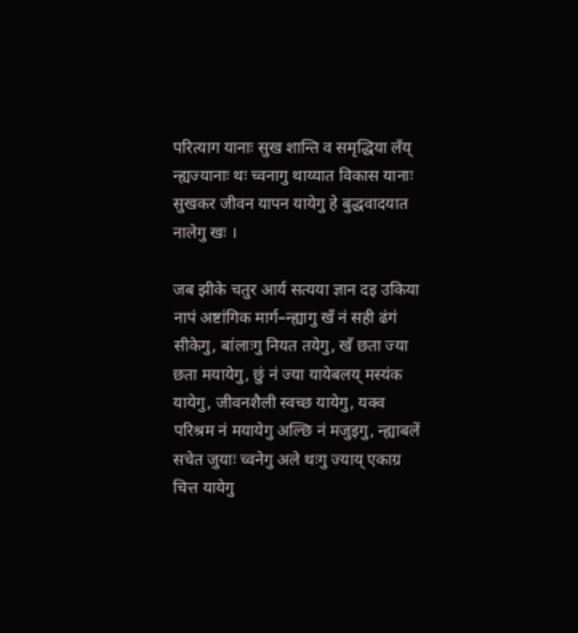परित्याग यानाः सुख शान्ति व समृद्धिया लँय् न्ह्यज्यानाः थः च्वनागु थाय्यात विकास यानाः सुखकर जीवन यापन यायेगु हे बुद्धवादयात नालेगु खः ।

जब झीके चतुर आर्य सत्यया ज्ञान दइ उकिया नापं अष्टांगिक मार्ग–न्ह्यागु खँ नं सही ढंगं सीकेगु, बांलाःगु नियत तयेगु, खँ छता ज्या छता मयायेगु, छुं नं ज्या यायेबलय् मस्यंक यायेगु, जीवनशैली स्वच्छ यायेगु, यक्व परिश्रम नं मयायेगु अल्छि नं मजुइगु, न्ह्याबलें सचेत जुयाः च्वनेगु अले थःगु ज्याय् एकाग्र चित्त यायेगु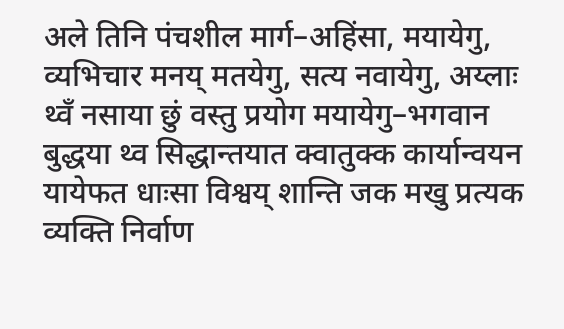अले तिनि पंचशील मार्ग–अहिंसा, मयायेगु, व्यभिचार मनय् मतयेगु, सत्य नवायेगु, अय्लाः थ्वँ नसाया छुं वस्तु प्रयोग मयायेगु–भगवान बुद्धया थ्व सिद्धान्तयात क्वातुक्क कार्यान्वयन यायेफत धाःसा विश्वय् शान्ति जक मखु प्रत्यक व्यक्ति निर्वाण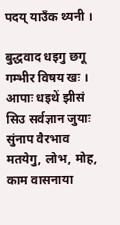पदय् याउँक थ्यनी ।

बुद्धवाद धइगु छगू गम्भीर विषय खः । आपाः धइथें झीसं सिउ सर्वज्ञान जुयाः सुंनाप वैरभाव मतयेगु, लोभ, मोह, काम वासनाया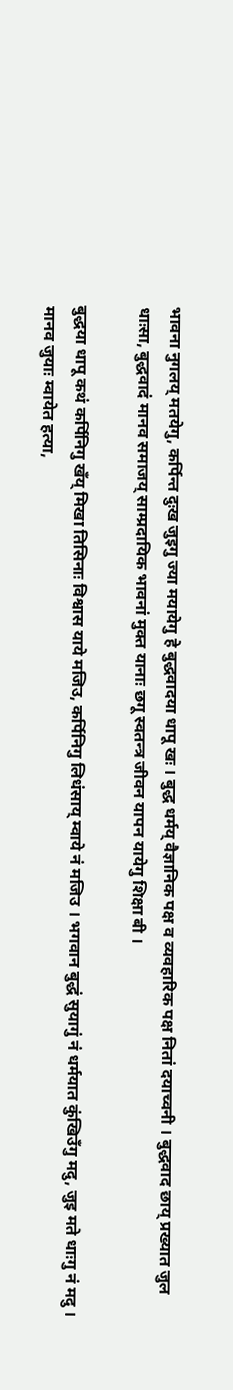भावना नुगलय् मतयेगु, कर्पिन्त दुःख जुइगु ज्या मयायेगु हे बुद्धवादया धापू खः । बुद्ध धर्मय् वैज्ञानिक पक्ष व व्यवहारिक पक्ष नितां दयाच्वनी । बुद्धवाद छाय् प्रख्यात जुल धाःसा, बुद्धवादं मानव समाजय् साम्प्रदायिक भावनां मुक्त यानाः छगू स्वतन्त्र जीवन यापन यायेगु शिक्षा बी ।

बुद्धया धापू कथं कर्पिनिगु खँय् मिखा तिसिनाः विश्वास याये मजिउ, कर्पिनिगु लिधंसाय् म्वाये नं मजिउ । भगवान बुद्धं सुयागुं नं धर्मयात कुंखिउँगु मदु, जुइ मते धाःगु नं मदु । मानव जुयाः म्वायेत हत्या,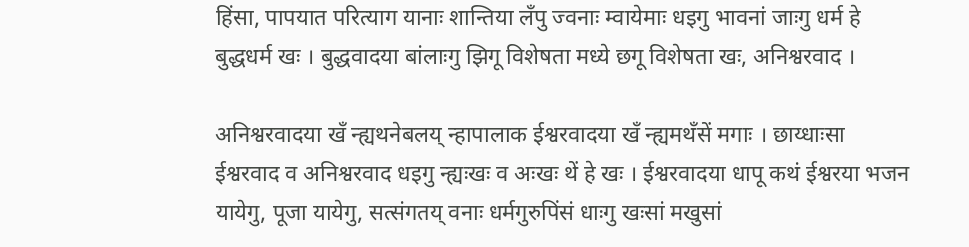हिंसा, पापयात परित्याग यानाः शान्तिया लँपु ज्वनाः म्वायेमाः धइगु भावनां जाःगु धर्म हे बुद्धधर्म खः । बुद्धवादया बांलाःगु झिगू विशेषता मध्ये छगू विशेषता खः, अनिश्वरवाद ।

अनिश्वरवादया खँ न्ह्यथनेबलय् न्हापालाक ईश्वरवादया खँ न्ह्यमथँसें मगाः । छाय्धाःसा ईश्वरवाद व अनिश्वरवाद धइगु न्ह्यःखः व अःखः थें हे खः । ईश्वरवादया धापू कथं ईश्वरया भजन यायेगु, पूजा यायेगु, सत्संगतय् वनाः धर्मगुरुपिंसं धाःगु खःसां मखुसां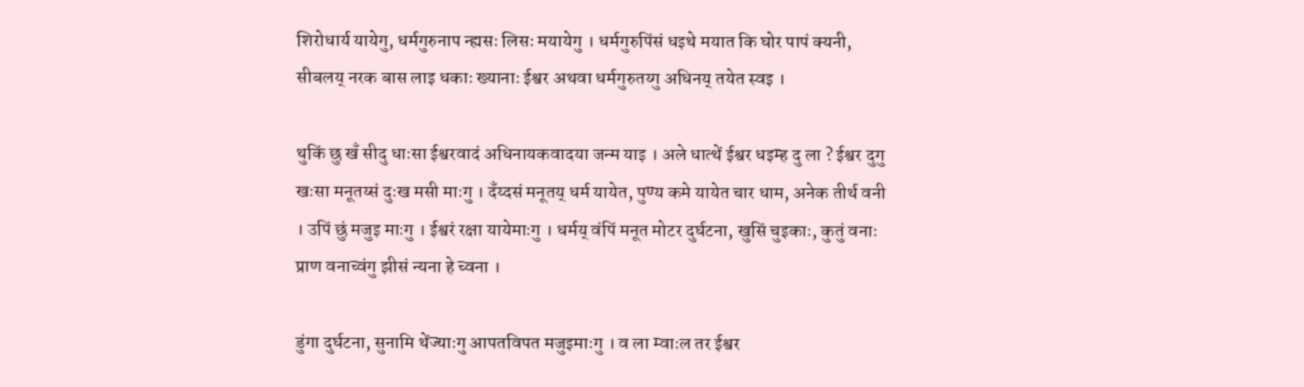शिरोधार्य यायेगु, धर्मगुरुनाप न्ह्यसः लिसः मयायेगु । धर्मगुरुपिंसं धइथे मयात कि घोर पापं क्यनी, सीबलय् नरक बास लाइ धकाः ख्यानाः ईश्वर अथवा धर्मगुरुतय्गु अधिनय् तयेत स्वइ ।

थुकिं छु खँ सीदु धाःसा ईश्वरवादं अधिनायकवादया जन्म याइ । अले धात्थें ईश्वर धइम्ह दु ला ? ईश्वर दुगु खःसा मनूतय्सं दुःख मसी माःगु । दँय्दसं मनूतय् धर्म यायेत, पुण्य कमे यायेत चार धाम, अनेक तीर्थ वनी । उपिं छुं मजुइ माःगु । ईश्वरं रक्षा यायेमाःगु । धर्मय् वंपिं मनूत मोटर दुर्घटना, खुसिं चुइकाः, कुतुं वनाः प्राण वनाच्वंगु झीसं न्यना हे च्वना ।

डुंगा दुर्घटना, सुनामि थेंज्याःगु आपतविपत मजुइमाःगु । व ला म्वाःल तर ईश्वर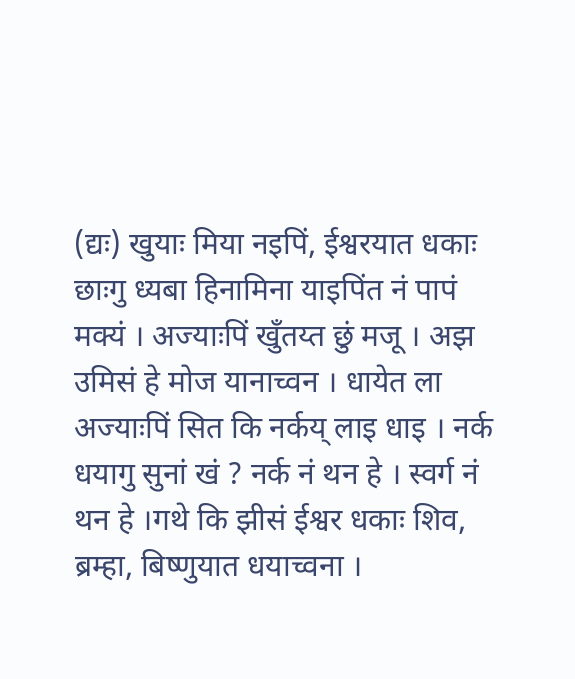(द्यः) खुयाः मिया नइपिं, ईश्वरयात धकाः छाःगु ध्यबा हिनामिना याइपिंत नं पापं मक्यं । अज्याःपिं खुँतय्त छुं मजू । अझ उमिसं हे मोज यानाच्वन । धायेत ला अज्याःपिं सित कि नर्कय् लाइ धाइ । नर्क धयागु सुनां खं ? नर्क नं थन हे । स्वर्ग नं थन हे ।गथे कि झीसं ईश्वर धकाः शिव, ब्रम्हा, बिष्णुयात धयाच्वना ।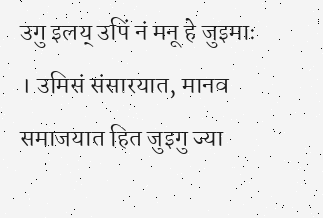उगु इलय् उपिं नं मनू हे जुइमाः । उमिसं संसारयात, मानव समाजयात हित जुइगु ज्या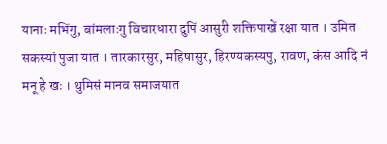यानाः मभिंगु, बांमलाःगु विचारधारा दुपिं आसुरी शक्तिपाखें रक्षा यात । उमित सकस्यां पुजा यात । तारकारसुर, महिषासुर, हिरण्यकस्यपु, रावण, कंस आदि नं मनू हे खः । थुमिसं मानव समाजयात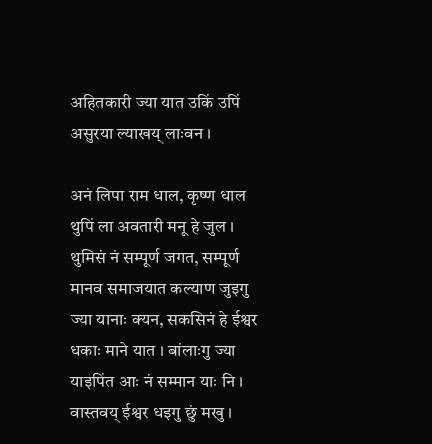अहितकारी ज्या यात उकिं उपिं असुरया ल्याखय् लाःवन ।

अनं लिपा राम धाल, कृष्ण धाल थुपिं ला अवतारी मनू हे जुल । थुमिसं नं सम्पूर्ण जगत, सम्पूर्ण मानव समाजयात कल्याण जुइगु ज्या यानाः क्यन, सकसिनं हे ईश्वर धकाः माने यात । बांलाःगु ज्या याइपिंत आः नं सम्मान याः नि । वास्तवय् ईश्वर धइगु छुं मखु ।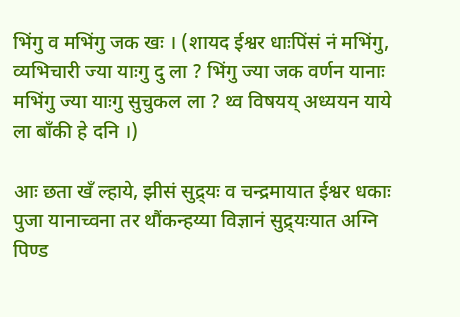भिंगु व मभिंगु जक खः । (शायद ईश्वर धाःपिंसं नं मभिंगु, व्यभिचारी ज्या याःगु दु ला ? भिंगु ज्या जक वर्णन यानाः मभिंगु ज्या याःगु सुचुकल ला ? थ्व विषयय् अध्ययन याये ला बाँकी हे दनि ।)

आः छता खँ ल्हाये, झीसं सुद्र्यः व चन्द्रमायात ईश्वर धकाः पुजा यानाच्वना तर थौंकन्हय्या विज्ञानं सुद्र्यःयात अग्नि पिण्ड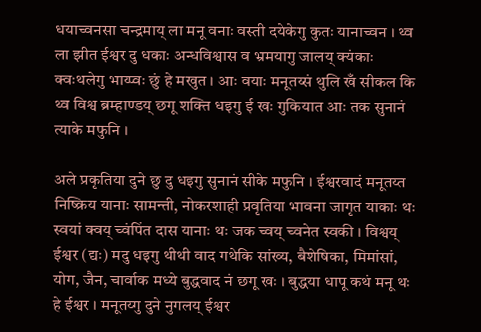धयाच्वनसा चन्द्रमाय् ला मनू वनाः वस्ती दयेकेगु कुतः यानाच्वन । थ्व ला झीत ईश्वर दु धकाः अन्धविश्वास व भ्रमयागु जालय् क्यंकाः क्वःथलेगु भाय्प्वः छुं हे मखुत । आः वयाः मनूतय्सं थुलि खँ सीकल कि थ्व विश्व ब्रम्हाण्डय् छगू शक्ति धइगु ई खः गुकियात आः तक सुनानं त्याके मफुनि ।

अले प्रकृतिया दुने छु दु धइगु सुनानं सीके मफुनि । ईश्वरवादं मनूतय्त निष्क्रिय यानाः सामन्ती, नोकरशाही प्रवृतिया भावना जागृत याकाः थः स्वयां क्वय् च्वंपिंत दास यानाः थः जक च्वय् च्वनेत स्वकी । विश्वय् ईश्वर (द्यः) मदु धइगु थीथी वाद गथेकि सांख्य, बैशेषिका, मिमांसां, योग, जैन, चार्वाक मध्ये बुद्धवाद नं छगू खः । बुद्धया धापू कथं मनू थः हे ईश्वर । मनूतय्गु दुने नुगलय् ईश्वर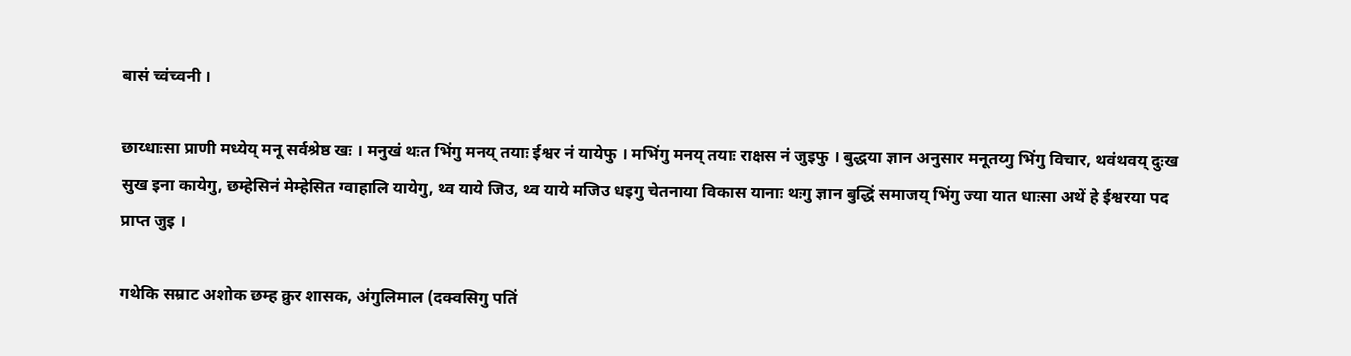बासं च्वंच्वनी ।

छाय्धाःसा प्राणी मध्येय् मनू सर्वश्रेष्ठ खः । मनुखं थःत भिंगु मनय् तयाः ईश्वर नं यायेफु । मभिंगु मनय् तयाः राक्षस नं जुइफु । बुद्धया ज्ञान अनुसार मनूतय्गु भिंगु विचार, थवंथवय् दुःख सुख इना कायेगु, छम्हेसिनं मेम्हेसित ग्वाहालि यायेगु, थ्व याये जिउ, थ्व याये मजिउ धइगु चेतनाया विकास यानाः थःगु ज्ञान बुद्धिं समाजय् भिंगु ज्या यात धाःसा अथें हे ईश्वरया पद प्राप्त जुइ ।

गथेकि सम्राट अशोक छम्ह क्रुर शासक, अंगुलिमाल (दक्वसिगु पतिं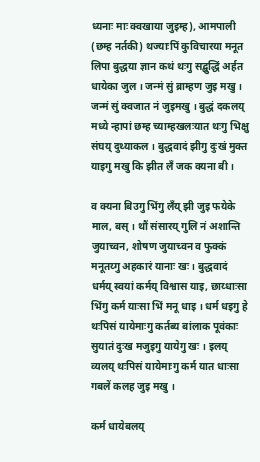ध्यनाः माः क्वखाया जुइम्ह), आमपाली (छम्ह नर्तकी) थज्याःपिं कुविचारया मनूत लिपा बुद्धया ज्ञान कथं थःगु सद्बुद्धिं अर्हत धायेका जुल । जन्मं सुं ब्राम्हण जुइ मखु । जन्मं सुं क्वजात नं जुइमखु । बुद्धं दकलय् मध्ये न्हापां छम्ह च्याम्हखलःयात थःगु भिक्षु संघय् दुथ्याकल । बुद्धवादं झीगु दुःखं मुक्त याइगु मखु कि झीत लँ जक क्यना बी ।

व क्यना बिउगु भिंगु लँय् झी जुइ फयेके माल, बस् । थौं संसारय् गुलि नं अशान्ति जुयाच्वन, शोषण जुयाच्वन व फुक्कं मनूतय्गु अहकारं यानाः खः । बुद्धवादं धर्मय् स्वयां कर्मय् विश्वास याइ, छाय्धाःसा भिंगु कर्म याःसा भिं मनू धाइ । धर्म धइगु हे थःपिसं यायेमाःगु कर्तब्य बांलाक पूवंकाः सुयातं दुःख मजुइगु यायेगु खः । इलय् व्यलय् थःपिसं यायेमाःगु कर्म यात धाःसा गबलें कलह जुइ मखु ।

कर्म धायेबलय्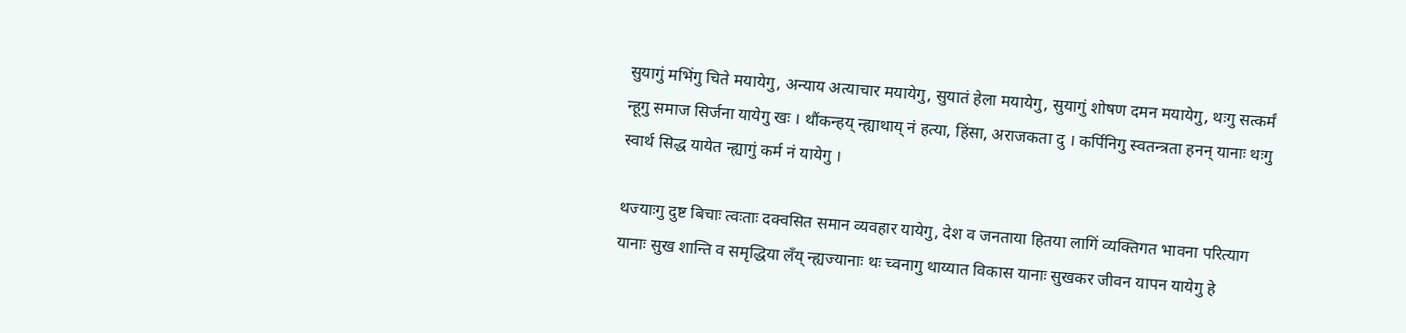सुयागुं मभिंगु चिते मयायेगु, अन्याय अत्याचार मयायेगु, सुयातं हेला मयायेगु, सुयागुं शोषण दमन मयायेगु, थःगु सत्कर्मं न्हूगु समाज सिर्जना यायेगु खः । थौंकन्हय् न्ह्याथाय् नं हत्या, हिंसा, अराजकता दु । कर्पिनिगु स्वतन्त्रता हनन् यानाः थःगु स्वार्थ सिद्ध यायेत न्ह्यागुं कर्म नं यायेगु ।

थज्याःगु दुष्ट बिचाः त्वःताः दक्वसित समान व्यवहार यायेगु, देश व जनताया हितया लागिं व्यक्तिगत भावना परित्याग यानाः सुख शान्ति व समृद्धिया लँय् न्ह्यज्यानाः थः च्वनागु थाय्यात विकास यानाः सुखकर जीवन यापन यायेगु हे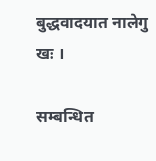बुद्धवादयात नालेगु खः ।

सम्बन्धित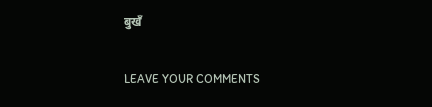बुखँ

LEAVE YOUR COMMENTS